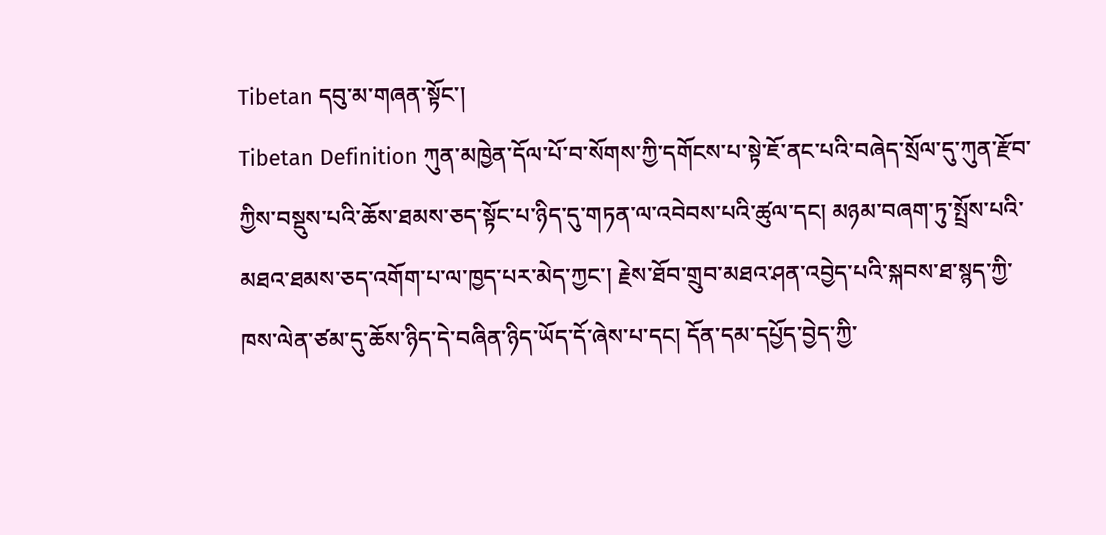Tibetan དབུ་མ་གཞན་སྟོང་།
Tibetan Definition ཀུན་མཁྱེན་དོལ་པོ་བ་སོགས་ཀྱི་དགོངས་པ་སྟེ་ཇོ་ནང་པའི་བཞེད་སྲོལ་དུ་ཀུན་རྫོབ་ཀྱིས་བསྡུས་པའི་ཆོས་ཐམས་ཅད་སྟོང་པ་ཉིད་དུ་གཏན་ལ་འབེབས་པའི་ཚུལ་དང། མཉམ་བཞག་ཏུ་སྤྲོས་པའི་མཐའ་ཐམས་ཅད་འགོག་པ་ལ་ཁྱད་པར་མེད་ཀྱང་། རྗེས་ཐོབ་གྲུབ་མཐའ་ཤན་འབྱེད་པའི་སྐབས་ཐ་སྙད་ཀྱི་ཁས་ལེན་ཙམ་དུ་ཆོས་ཉིད་དེ་བཞིན་ཉིད་ཡོད་དོ་ཞེས་པ་དང། དོན་དམ་དཔྱོད་བྱེད་ཀྱི་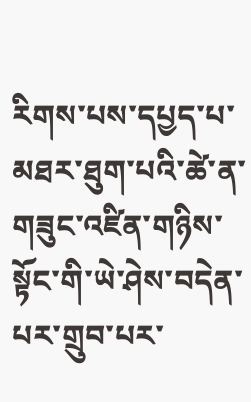རིགས་པས་དཔྱད་པ་མཐར་ཐུག་པའི་ཚེ་ན་གཟུང་འཛིན་གཉིས་སྟོང་གི་ཡེ་ཤེས་བདེན་པར་གྲུབ་པར་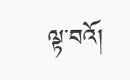ལྟ་བའོ།